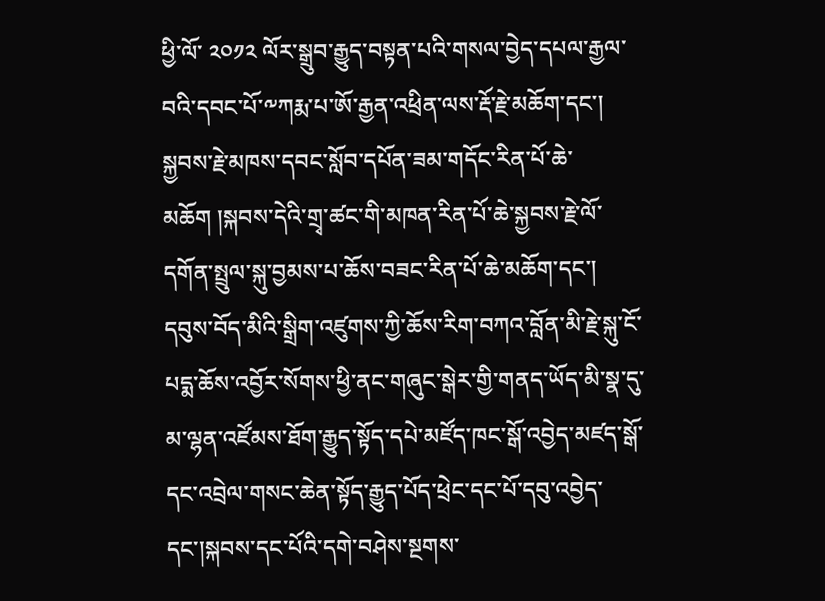ཕྱི་ལོ་ ༢༠༡༢ ལོར་སྒྲུབ་རྒྱུད་བསྟན་པའི་གསལ་བྱེད་དཔལ་རྒྱལ་བའི་དབང་པོ་༸ཀརྨ་པ་ཨོ་རྒྱན་འཕྲིན་ལས་རྡོ་རྗེ་མཆོག་དང་། སྐྱབས་རྗེ་མཁས་དབང་སློབ་དཔོན་ཟམ་གདོང་རིན་པོ་ཆེ་མཆོག །སྐབས་དེའི་གྲྭ་ཚང་གི་མཁན་རིན་པོ་ཆེ་སྐྱབས་རྗེ་ལོ་དགོན་སྤྲུལ་སྐུ་བྱམས་པ་ཆོས་བཟང་རིན་པོ་ཆེ་མཆོག་དང་། དབུས་བོད་མིའི་སྒྲིག་འཛུགས་ཀྱི་ཆོས་རིག་བཀའ་བློན་མི་རྗེ་སྐུ་ངོ་པདྨ་ཆོས་འབྱོར་སོགས་ཕྱི་ནང་གཞུང་སྒེར་གྱི་གནད་ཡོད་མི་སྣ་དུ་མ་ལྷན་འཛོམས་ཐོག་རྒྱུད་སྟོད་དཔེ་མཛོད་ཁང་སྒོ་འབྱེད་མཛད་སྒོ་དང་འབྲེལ་གསང་ཆེན་སྟོད་རྒྱུད་པོད་ཕྲེང་དང་པོ་དབུ་འབྱེད་དང་།སྐབས་དང་པོའི་དགེ་བཤེས་སྔགས་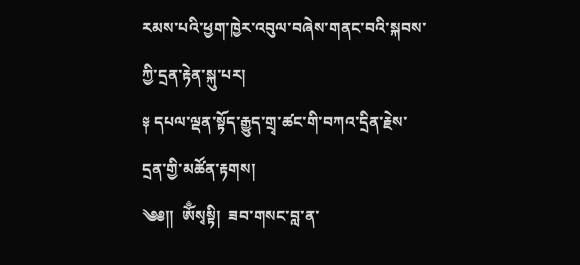རམས་པའི་ཕྱག་ཁྱེར་འབུལ་བཞེས་གནང་བའི་སྐབས་ཀྱི་དྲན་རྟེན་སྐུ་པར།
༈ དཔལ་ལྡན་སྟོད་རྒྱུད་གྲྭ་ཚང་གི་བཀའ་དྲིན་རྗེས་དྲན་གྱི་མཚོན་རྟགས།
༄༅།།  ཨོྃསྭསྟི།  ཟབ་གསང་བླ་ན་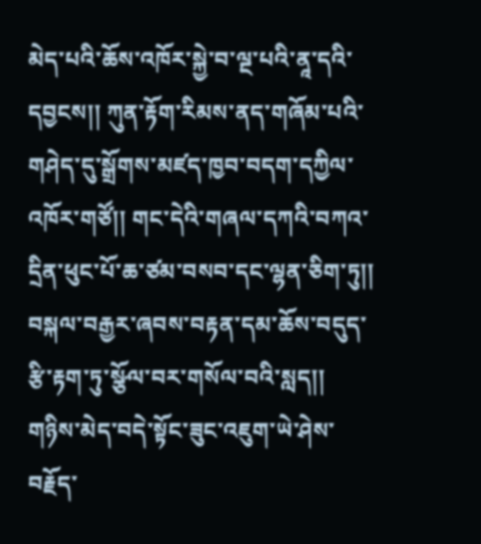མེད་པའི་ཆོས་འཁོར་སྐྱེ་བ་ལྔ་པའི་ནཱ་དའི་དབྱངས།། ཀུན་རྟོག་རིམས་ནད་གཞོམ་པའི་གཤེད་དུ་སྒྲོགས་མཛད་ཁྱབ་བདག་དཀྱིལ་འཁོར་གཙོ།། གང་དེའི་གཞལ་དཀའི་བཀའ་དྲིན་ཕུང་པོ་ཆ་ཙམ་བསབ་དང་ལྷན་ཅིག་ཏུ།། བསྐལ་བརྒྱར་ཞབས་བརྟན་དམ་ཆོས་བདུད་རྩི་རྟག་ཏུ་སྩོལ་བར་གསོལ་བའི་སླད།། གཉིས་མེད་བདེ་སྟོང་ཟུང་འཇུག་ཡེ་ཤེས་བརྗོད་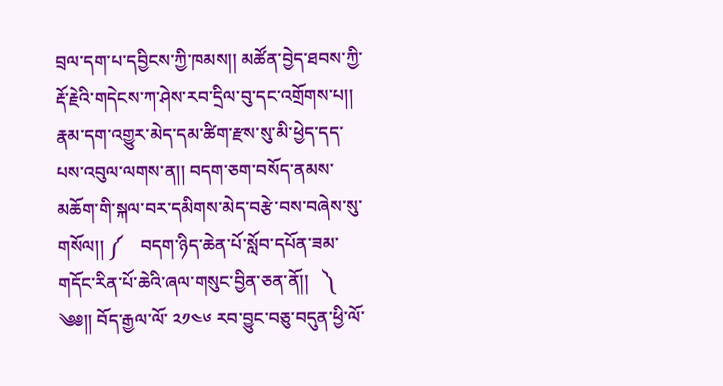བྲལ་དག་པ་དབྱིངས་ཀྱི་ཁམས།། མཚོན་བྱེད་ཐབས་ཀྱི་རྡོ་རྗེའི་གདེངས་ཀ་ཤེས་རབ་དྲིལ་བུ་དང་འགྲོགས་པ།། རྣམ་དག་འགྱུར་མེད་དམ་ཚིག་རྫས་སུ་མི་ཕྱེད་དད་པས་འབུལ་ལགས་ན།། བདག་ཅག་བསོད་ནམས་མཆོག་གི་སྐལ་བར་དམིགས་མེད་བརྩེ་བས་བཞེས་སུ་གསོལ།། ༼    བདག་ཉིད་ཆེན་པོ་སློབ་དཔོན་ཟམ་གདོང་རིན་པོ་ཆེའི་ཞལ་གསུང་བྱིན་ཅན་ནོ།།   ༽
༄༅།། བོད་རྒྱལ་ལོ་ ༢༡༤༦ རབ་བྱུང་བཅུ་བདུན་ཕྱི་ལོ་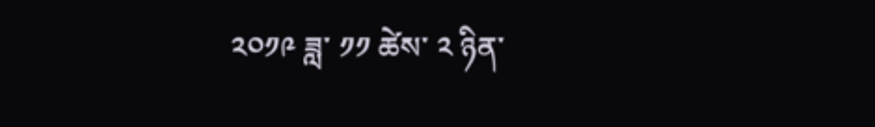༢༠༡༩ ཟླ་ ༡༡ ཚེས་ ༢ ཉིན་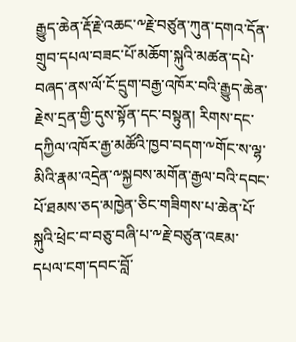རྒྱུད་ཆེན་རྡོ་རྗེ་འཆང་༸རྗེ་བཙུན་ཀུན་དགའ་དོན་གྲུབ་དཔལ་བཟང་པོ་མཆོག་སྐུའི་མཚན་དཔེ་བཞད་ནས་ལོ་ངོ་དྲུག་བརྒྱ་འཁོར་བའི་རྒྱུད་ཆེན་རྗེས་དྲན་གྱི་དུས་སྟོན་དང་བསྟུན། རིགས་དང་དཀྱིལ་འཁོར་རྒྱ་མཚོའི་ཁྱབ་བདག་༸གོང་ས་ལྷ་མིའི་རྣམ་འདྲེན་༸སྐྱབས་མགོན་རྒྱལ་བའི་དབང་པོ་ཐམས་ཅད་མཁྱེན་ཅིང་གཟིགས་པ་ཆེན་པོ་སྐུའི་ཕྲེང་བ་བཅུ་བཞི་པ་༸རྗེ་བཙུན་འཇམ་དཔལ་ངག་དབང་བློ་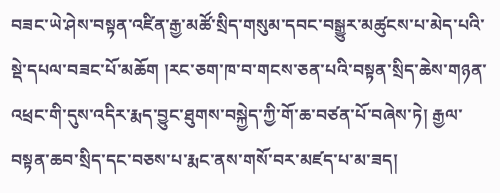བཟང་ཡེ་ཤེས་བསྟན་འཛིན་རྒྱ་མཚོ་སྲིད་གསུམ་དབང་བསྒྱུར་མཚུངས་པ་མེད་པའི་སྡེ་དཔལ་བཟང་པོ་མཆོག །རང་ཅག་ཁ་བ་གངས་ཅན་པའི་བསྟན་སྲིད་ཆེས་གཉན་འཕྲང་གི་དུས་འདིར་རྨད་བྱུང་ཐུགས་བསྐྱེད་ཀྱི་གོ་ཆ་བཙན་པོ་བཞེས་ཏེ། རྒྱལ་བསྟན་ཆབ་སྲིད་དང་བཅས་པ་རྨང་ནས་གསོ་བར་མཛད་པ་མ་ཟད།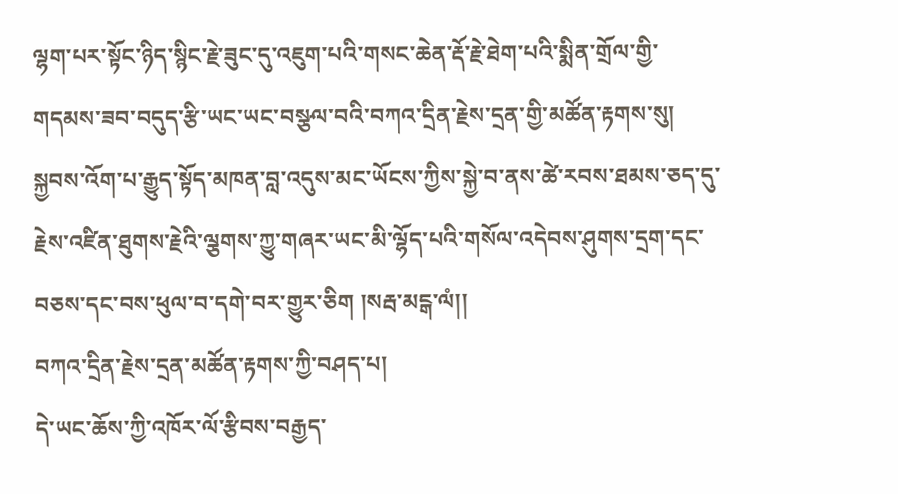ལྷག་པར་སྟོང་ཉིད་སྙིང་རྗེ་ཟུང་དུ་འཇུག་པའི་གསང་ཆེན་རྡོ་རྗེ་ཐེག་པའི་སྨིན་གྲོལ་གྱི་གདམས་ཟབ་བདུད་རྩི་ཡང་ཡང་བསྩལ་བའི་བཀའ་དྲིན་རྗེས་དྲན་གྱི་མཚོན་རྟགས་སུ། སྐྱབས་འོག་པ་རྒྱུད་སྟོད་མཁན་བླ་འདུས་མང་ཡོངས་ཀྱིས་སྐྱེ་བ་ནས་ཚེ་རབས་ཐམས་ཅད་དུ་རྗེས་འཛིན་ཐུགས་རྗེའི་ལྕགས་ཀྱུ་གཞར་ཡང་མི་ལྷོད་པའི་གསོལ་འདེབས་ཤུགས་དྲག་དང་བཅས་དང་བས་ཕུལ་བ་དགེ་བར་གྱུར་ཅིག །སརྦ་མངྒ་ལཾ།།
བཀའ་དྲིན་རྗེས་དྲན་མཚོན་རྟགས་ཀྱི་བཤད་པ།
དེ་ཡང་ཆོས་ཀྱི་འཁོར་ལོ་རྩིབས་བརྒྱད་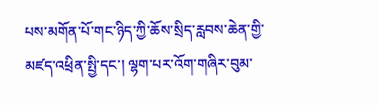པས་མགོན་པོ་གང་ཉིད་ཀྱི་ཆོས་སྲིད་རླབས་ཆེན་གྱི་མཛད་འཕྲིན་སྤྱི་དང་། ལྷག་པར་འོག་གཞིར་བུམ་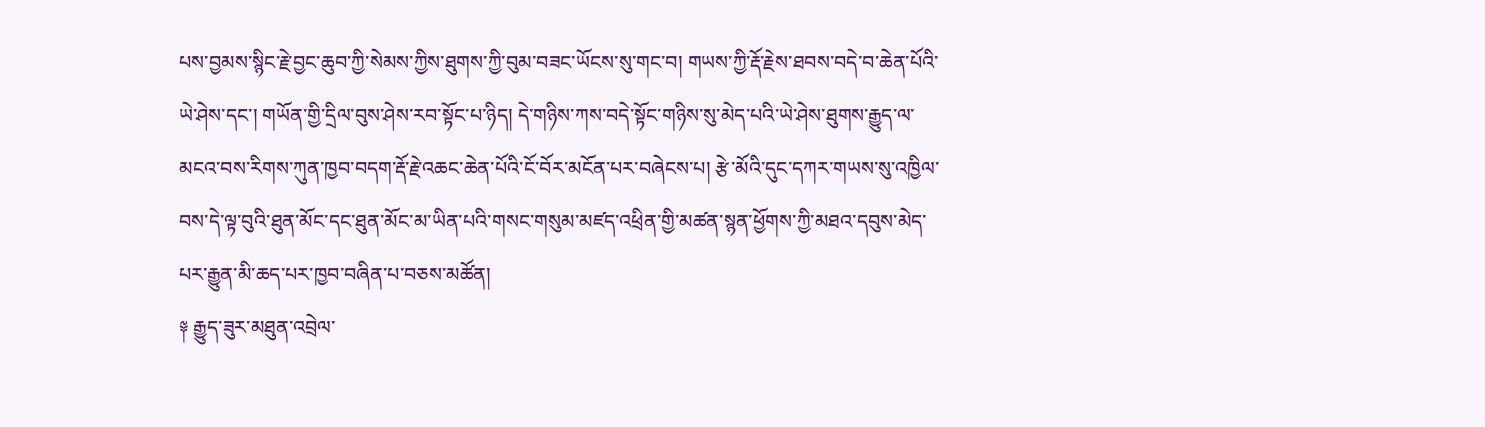པས་བྱམས་སྙིང་རྗེ་བྱང་ཆུབ་ཀྱི་སེམས་ཀྱིས་ཐུགས་ཀྱི་བུམ་བཟང་ཡོངས་སུ་གང་བ། གཡས་ཀྱི་རྡོ་རྗེས་ཐབས་བདེ་བ་ཆེན་པོའི་ཡེ་ཤེས་དང་། གཡོན་གྱི་དྲིལ་བུས་ཤེས་རབ་སྟོང་པ་ཉིད། དེ་གཉིས་ཀས་བདེ་སྟོང་གཉིས་སུ་མེད་པའི་ཡེ་ཤེས་ཐུགས་རྒྱུད་ལ་མངའ་བས་རིགས་ཀུན་ཁྱབ་བདག་རྡོ་རྗེ་འཆང་ཆེན་པོའི་ངོ་བོར་མངོན་པར་བཞེངས་པ། རྩེ་མོའི་དུང་དཀར་གཡས་སུ་འཁྱིལ་བས་དེ་ལྟ་བུའི་ཐུན་མོང་དང་ཐུན་མོང་མ་ཡིན་པའི་གསང་གསུམ་མཛད་འཕྲིན་གྱི་མཚན་སྙན་ཕྱོགས་ཀྱི་མཐའ་དབུས་མེད་པར་རྒྱུན་མི་ཆད་པར་ཁྱབ་བཞིན་པ་བཅས་མཚོན།
༈ རྒྱུད་ཟུར་མཐུན་འབྲེལ་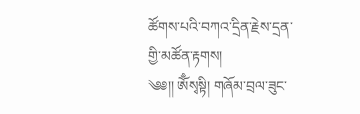ཚོགས་པའི་བཀའ་དྲིན་རྗེས་དྲན་གྱི་མཚོན་རྟགས།
༄༅།། ཨོྃསྭསྟི། གཞོམ་བྲལ་ཟུང་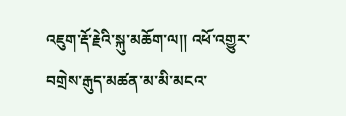འཇུག་རྡོ་རྗེའི་སྐུ་མཆོག་ལ།། འཕོ་འགྱུར་བགྲེས་རྒུད་མཚན་མ་མི་མངའ་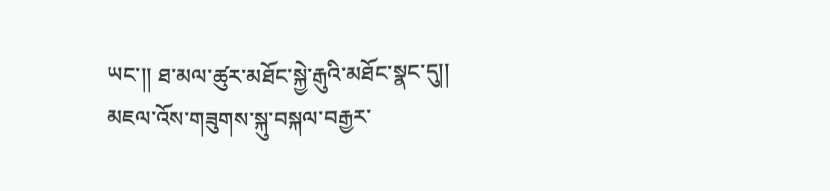ཡང་།། ཐ་མལ་ཚུར་མཐོང་སྐྱེ་རྒུའི་མཐོང་སྣང་དུ།། མཇལ་འོས་གཟུགས་སྐུ་བསྐལ་བརྒྱར་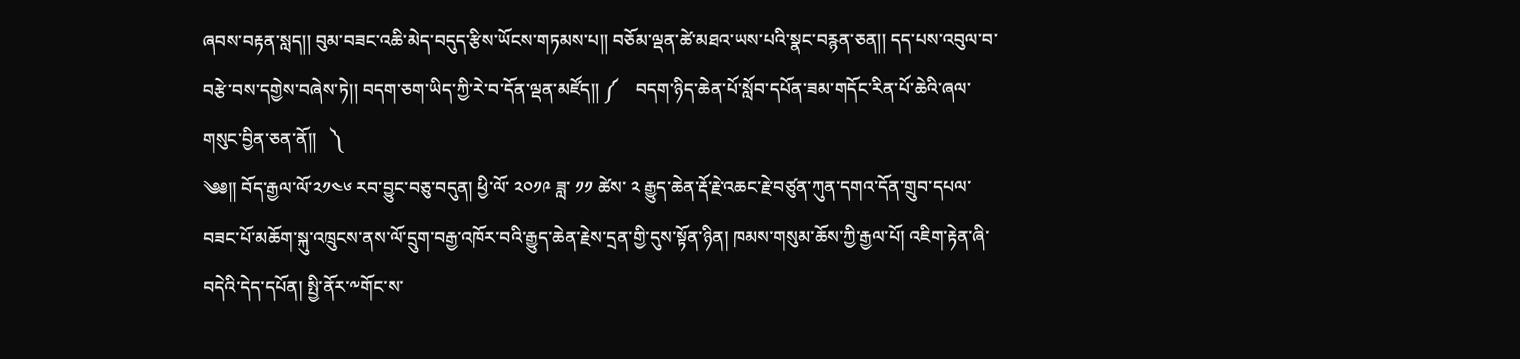ཞབས་བརྟན་སླད།། བུམ་བཟང་འཆི་མེད་བདུད་རྩིས་ཡོངས་གཏམས་པ།། བཅོམ་ལྡན་ཚེ་མཐའ་ཡས་པའི་སྣང་བརྙན་ཅན།། དད་པས་འབུལ་བ་བརྩེ་བས་དགྱེས་བཞེས་ཏེ།། བདག་ཅག་ཡིད་ཀྱི་རེ་བ་དོན་ལྡན་མཛོད།། ༼    བདག་ཉིད་ཆེན་པོ་སློབ་དཔོན་ཟམ་གདོང་རིན་པོ་ཆེའི་ཞལ་གསུང་བྱིན་ཅན་ནོ།།   ༽
༄༅།། བོད་རྒྱལ་ལོ་༢༡༤༦ རབ་བྱུང་བཅུ་བདུན། ཕྱི་ལོ་ ༢༠༡༩ ཟླ་ ༡༡ ཚེས་ ༢ རྒྱུད་ཆེན་རྡོ་རྗེ་འཆང་རྗེ་བཙུན་ཀུན་དགའ་དོན་གྲུབ་དཔལ་བཟང་པོ་མཆོག་སྐུ་འཁྲུངས་ནས་ལོ་དྲུག་བརྒྱ་འཁོར་བའི་རྒྱུད་ཆེན་རྗེས་དྲན་གྱི་དུས་སྟོན་ཉིན། ཁམས་གསུམ་ཆོས་ཀྱི་རྒྱལ་པོ། འཇིག་རྟེན་ཞི་བདེའི་དེད་དཔོན། སྤྱི་ནོར་༸གོང་ས་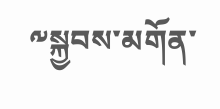༸སྐྱབས་མགོན་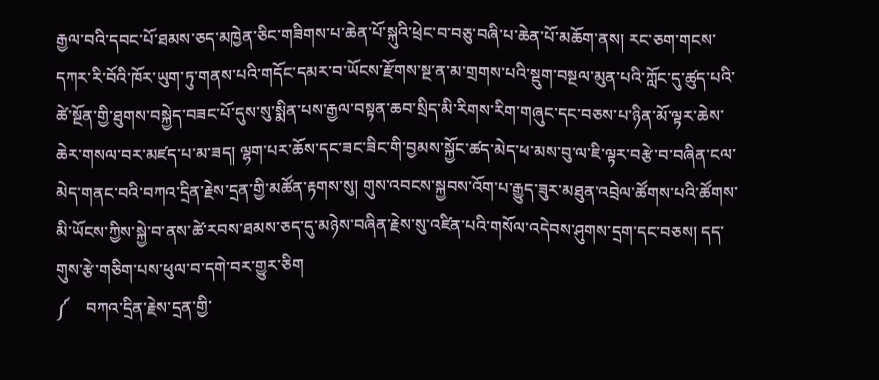རྒྱལ་བའི་དབང་པོ་ཐམས་ཅད་མཁྱེན་ཅིང་གཟིགས་པ་ཆེན་པོ་སྐུའི་ཕྲེང་བ་བཅུ་བཞི་པ་ཆེན་པོ་མཆོག་ནས། རང་ཅག་གངས་དཀར་རི་བོའི་ཁོར་ཡུག་ཏུ་གནས་པའི་གདོང་དམར་བ་ཡོངས་རྫོགས་སྔ་ན་མ་གྲགས་པའི་སྡུག་བསྔལ་མུན་པའི་ཀློང་དུ་ཚུད་པའི་ཚེ་སྔོན་གྱི་ཐུགས་བསྐྱེད་བཟང་པོ་དུས་སུ་སྨིན་པས་རྒྱལ་བསྟན་ཆབ་སྲིད་མི་རིགས་རིག་གཞུང་དང་བཅས་པ་ཉིན་མོ་ལྟར་ཆེས་ཆེར་གསལ་བར་མཛད་པ་མ་ཟད། ལྷག་པར་ཆོས་དང་ཟང་ཟིང་གི་བྱམས་སྐྱོང་ཚད་མེད་ཕ་མས་བུ་ལ་ཇི་ལྟར་བརྩེ་བ་བཞིན་ངལ་མེད་གནང་བའི་བཀའ་དྲིན་རྗེས་དྲན་གྱི་མཚོན་རྟགས་སུ། གུས་འབངས་སྐྱབས་འོག་པ་རྒྱུད་ཟུར་མཐུན་འབྲེལ་ཚོགས་པའི་ཚོགས་མི་ཡོངས་ཀྱིས་སྐྱེ་བ་ནས་ཚེ་རབས་ཐམས་ཅད་དུ་མཉེས་བཞིན་རྗེས་སུ་འཛིན་པའི་གསོལ་འདེབས་ཤུགས་དྲག་དང་བཅས། དད་གུས་རྩེ་གཅིག་པས་ཕུལ་བ་དགེ་བར་གྱུར་ཅིག
༼    བཀའ་དྲིན་རྗེས་དྲན་གྱི་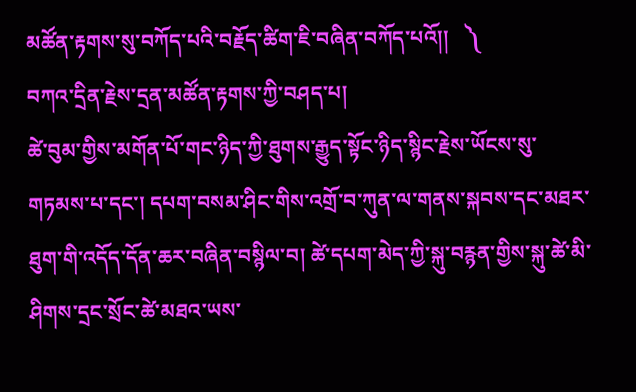མཚོན་རྟགས་སུ་བཀོད་པའི་བརྗོད་ཚིག་ཇི་བཞིན་བཀོད་པའོ།།   ༽
བཀའ་དྲིན་རྗེས་དྲན་མཚོན་རྟགས་ཀྱི་བཤད་པ།
ཚེ་བུམ་གྱིས་མགོན་པོ་གང་ཉིད་ཀྱི་ཐུགས་རྒྱུད་སྟོང་ཉིད་སྙིང་རྗེས་ཡོངས་སུ་གཏམས་པ་དང་། དཔག་བསམ་ཤིང་གིས་འགྲོ་བ་ཀུན་ལ་གནས་སྐབས་དང་མཐར་ཐུག་གི་འདོད་དོན་ཆར་བཞིན་བསྙིལ་བ། ཚེ་དཔག་མེད་ཀྱི་སྐུ་བརྙན་གྱིས་སྐུ་ཚེ་མི་ཤིགས་དྲང་སྲོང་ཚེ་མཐའ་ཡས་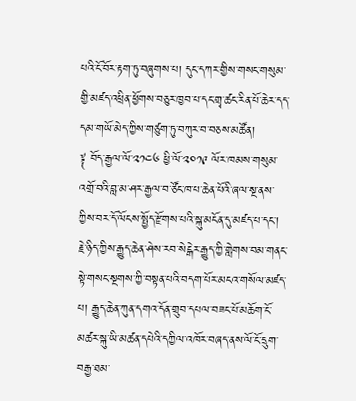པའི་ངོ་བོར་རྟག་ཏུ་བཞུགས་པ། དུང་དཀར་གྱིས་གསང་གསུམ་གྱི་མཛད་འཕྲིན་ཕྱོགས་བཅུར་ཁྱབ་པ་དང་གྲྭ་ཚང་རིན་པོ་ཆེར་དད་དམ་གཡོ་མེད་ཀྱིས་གཙུག་ཏུ་བཀུར་བ་བཅས་མཚོན།
༈ བོད་རྒྱལ་ལོ་༢༡༤༦ ཕྱི་ལོ་༢༠༡༩ ལོར་ཁམས་གསུམ་འགྲོ་བའི་བླ་མ་ཤར་རྒྱལ་བ་ཙོང་ཁ་པ་ཆེན་པོའི་ཞལ་སྔ་ནས་ཀྱིས་བར་དོ་ལོངས་སྤྱོད་རྫོགས་པའི་སྐུ་མངོན་དུ་མཛད་པ་དང་། རྗེ་ཉིད་ཀྱིས་རྒྱུད་ཆེན་ཤེས་རབ་སེངྒེར་རྒྱུད་ཀྱི་གླེགས་བམ་གནང་སྟེ་གསང་སྔགས་ཀྱི་བསྟན་པའི་བདག་པོར་མངའ་གསོལ་མཛད་པ། རྒྱུད་ཆེན་ཀུན་དགའ་དོན་གྲུབ་དཔལ་བཟང་པོ་མཆོག་ངོ་མཚར་སྐུ་ཡི་མཚན་དཔེའི་དཀྱིལ་འཁོར་བཞད་ནས་ལོ་ངོ་དྲུག་བརྒྱ་ཐམ་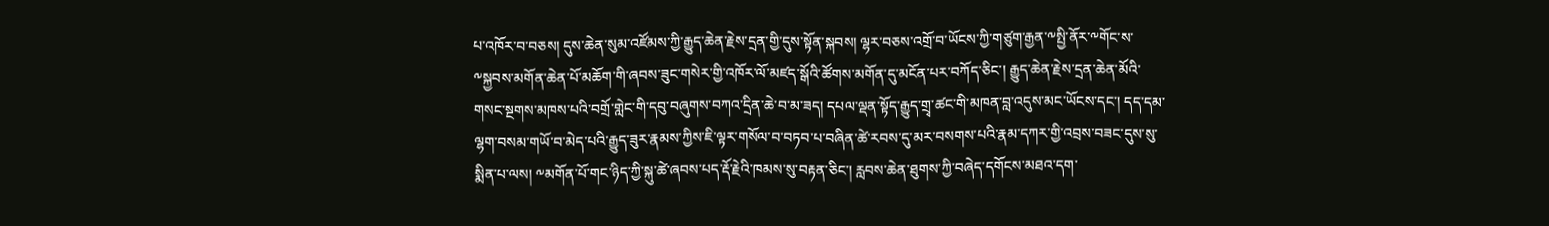པ་འཁོར་བ་བཅས། དུས་ཆེན་སུམ་འཛོམས་ཀྱི་རྒྱུད་ཆེན་རྗེས་དྲན་གྱི་དུས་སྟོན་སྐབས། ལྷར་བཅས་འགྲོ་བ་ཡོངས་ཀྱི་གཙུག་རྒྱན་༸སྤྱི་ནོར་༸གོང་ས་༸སྐྱབས་མགོན་ཆེན་པོ་མཆོག་གི་ཞབས་ཟུང་གསེར་གྱི་འཁོར་ལོ་མཛད་སྒོའི་ཚོགས་མགོན་དུ་མངོན་པར་བཀོད་ཅིང་། རྒྱུད་ཆེན་རྗེས་དྲན་ཆེན་མོའི་གསང་སྔགས་མཁས་པའི་བགྲོ་གླེང་གི་དབུ་བཞུགས་བཀའ་དྲིན་ཆེ་བ་མ་ཟད། དཔལ་ལྡན་སྟོད་རྒྱུད་གྲྭ་ཚང་གི་མཁན་བླ་འདུས་མང་ཡོངས་དང་། དད་དམ་ལྷག་བསམ་གཡོ་བ་མེད་པའི་རྒྱུད་ཟུར་རྣམས་ཀྱིས་ཇི་ལྟར་གསོལ་བ་བཏབ་པ་བཞིན་ཚེ་རབས་དུ་མར་བསགས་པའི་རྣམ་དཀར་གྱི་འབྲས་བཟང་དུས་སུ་སྨིན་པ་ལས། ༸མགོན་པོ་གང་ཉིད་ཀྱི་སྐུ་ཚེ་ཞབས་པད་རྡོ་རྗེའི་ཁམས་སུ་བརྟན་ཅིང་། རླབས་ཆེན་ཐུགས་ཀྱི་བཞེད་དགོངས་མཐའ་དག་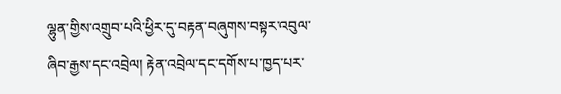ལྷུན་གྱིས་འགྲུབ་པའི་ཕྱིར་དུ་བརྟན་བཞུགས་བསྟར་འབུལ་ཞིབ་རྒྱས་དང་འབྲེལ། རྟེན་འབྲེལ་དང་དགོས་པ་ཁྱད་པར་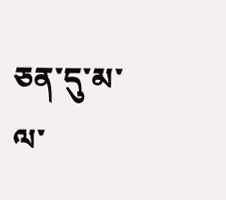ཅན་དུ་མ་ལ་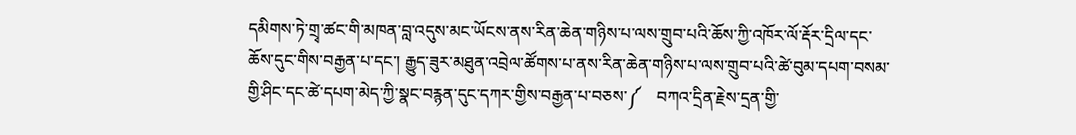དམིགས་ཏེ་གྲྭ་ཚང་གི་མཁན་བླ་འདུས་མང་ཡོངས་ནས་རིན་ཆེན་གཉིས་པ་ལས་གྲུབ་པའི་ཆོས་ཀྱི་འཁོར་ལོ་རྡོར་དྲིལ་དང་ཆོས་དུང་གིས་བརྒྱན་པ་དང་། རྒྱུད་ཟུར་མཐུན་འབྲེལ་ཚོགས་པ་ནས་རིན་ཆེན་གཉིས་པ་ལས་གྲུབ་པའི་ཚེ་བུམ་དཔག་བསམ་གྱི་ཤིང་དང་ཚེ་དཔག་མེད་ཀྱི་སྣང་བརྙན་དུང་དཀར་གྱིས་བརྒྱན་པ་བཅས་༼    བཀའ་དྲིན་རྗེས་དྲན་གྱི་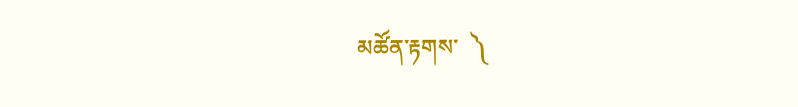མཚོན་རྟགས་  ༽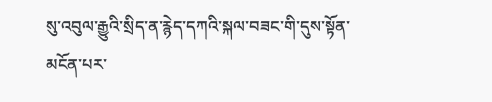སུ་འབུལ་རྒྱུའི་སྲིད་ན་རྙེད་དཀའི་སྐལ་བཟང་གི་དུས་སྟོན་མངོན་པར་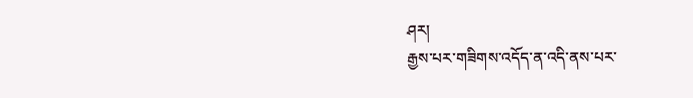ཤར།
རྒྱས་པར་གཟིགས་འདོད་ན་འདི་ནས་པར་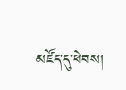མཛོད་དུ་ཕེབས།